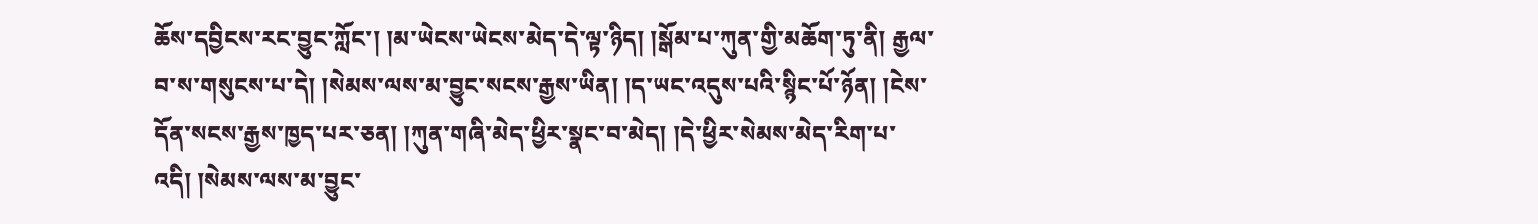ཆོས་དབྱིངས་རང་བྱུང་ཀློང་། །མ་ཡེངས་ཡེངས་མེད་དེ་ལྟ་ཉིད། །སྒོམ་པ་ཀུན་གྱི་མཆོག་ཏུ་ནི། རྒྱལ་བ་ས་གསུངས་པ་དེ། །སེམས་ལས་མ་བྱུང་སངས་རྒྱས་ཡིན། །ད་ཡང་འདུས་པའི་སྙིང་པོ་ཉོན། །ངེས་དོན་སངས་རྒྱས་ཁྱད་པར་ཅན། །ཀུན་གཞི་མེད་ཕྱིར་སྣང་བ་མེད། །དེ་ཕྱིར་སེམས་མེད་རིག་པ་འདི། །སེམས་ལས་མ་བྱུང་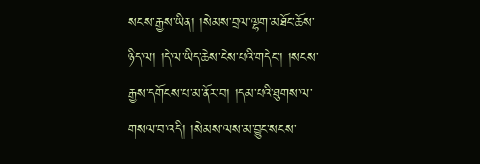སངས་རྒྱས་ཡིན། །སེམས་བྲལ་ལྷག་མཐོང་ཆོས་ཉིད་ལ། །དེ་ལ་ཡིད་ཆེས་ངེས་པའི་གདེང་། །སངས་རྒྱས་དགོངས་པ་མ་ནོར་བ། །དམ་པའི་ཐུགས་ལ་གསལ་བ་འདི། །སེམས་ལས་མ་བྱུང་སངས་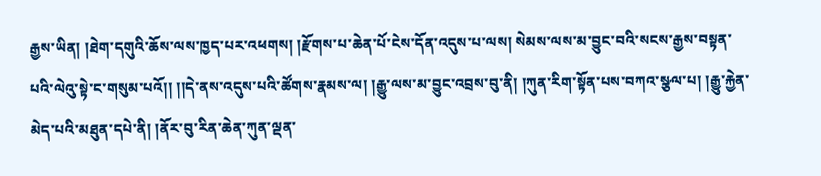རྒྱས་ཡིན། །ཐེག་དགུའི་ཆོས་ལས་ཁྱད་པར་འཕགས། །རྫོགས་པ་ཆེན་པོ་ངེས་དོན་འདུས་པ་ལས། སེམས་ལས་མ་བྱུང་བའི་སངས་རྒྱས་བསྟན་པའི་ལེའུ་སྟེ་ང་གསུམ་པའོ།། །།དེ་ནས་འདུས་པའི་ཚོགས་རྣམས་ལ། །རྒྱུ་ལས་མ་བྱུང་འབྲས་བུ་ནི། །ཀུན་རིག་སྟོན་པས་བཀའ་སྩལ་པ། །རྒྱུ་རྐྱེན་མེད་པའི་མཐུན་དཔེ་ནི། །ནོར་བུ་རིན་ཆེན་ཀུན་ལྡན་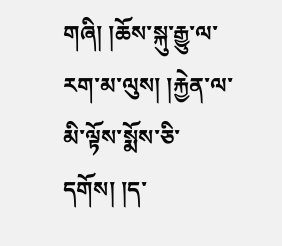གཞི། །ཆོས་སྐུ་རྒྱུ་ལ་རག་མ་ལུས། །རྐྱེན་ལ་མི་ལྟོས་སྨོས་ཅི་དགོས། །ད་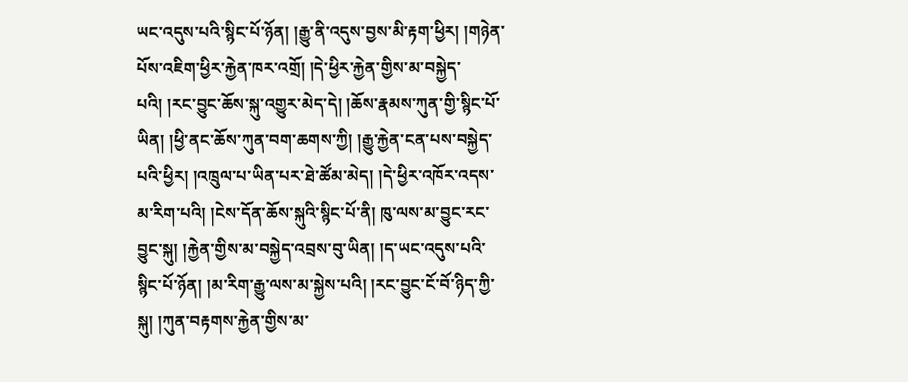ཡང་འདུས་པའི་སྙིང་པོ་ཉོན། །རྒྱུ་ནི་འདུས་བྱས་མི་རྟག་ཕྱིར། །གཉེན་པོས་འཇིག་ཕྱིར་རྐྱེན་ཁར་འགྲོ། །དེ་ཕྱིར་རྐྱེན་གྱིས་མ་བསྐྱེད་པའི། །རང་བྱུང་ཆོས་སྐུ་འགྱུར་མེད་དེ། །ཆོས་རྣམས་ཀུན་གྱི་སྙིང་པོ་ཡིན། །ཕྱི་ནང་ཆོས་ཀུན་བག་ཆགས་ཀྱི། །རྒྱུ་རྐྱེན་ངན་པས་བསྐྱེད་པའི་ཕྱིར། །འཁྲུལ་པ་ཡིན་པར་ཐེ་ཚོམ་མེད། །དེ་ཕྱིར་འཁོར་འདས་མ་རིག་པའི། །ངེས་དོན་ཆོས་སྐུའི་སྙིང་པོ་ནི། ཁུ་ལས་མ་བྱུང་རང་བྱུང་སྐུ། །རྐྱེན་གྱིས་མ་བསྐྱེད་འབྲས་བུ་ཡིན། །ད་ཡང་འདུས་པའི་སྙིང་པོ་ཉོན། །མ་རིག་རྒྱུ་ལས་མ་སྐྱེས་པའི། །རང་བྱུང་ངོ་བོ་ཉིད་ཀྱི་སྐུ། །ཀུན་བརྟགས་རྐྱེན་གྱིས་མ་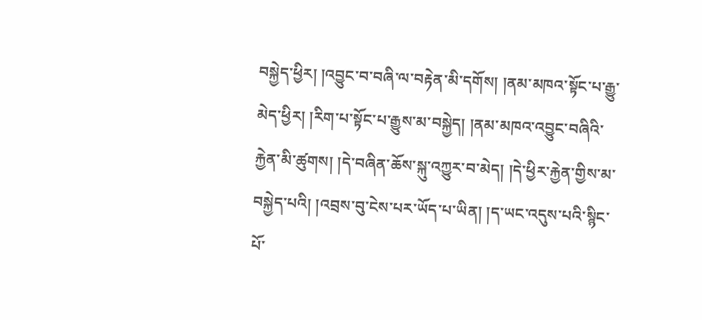བསྐྱེད་ཕྱིར། །འབྱུང་བ་བཞི་ལ་བརྟེན་མི་དགོས། །ནམ་མཁའ་སྟོང་པ་རྒྱུ་མེད་ཕྱིར། །རིག་པ་སྟོང་པ་རྒྱུས་མ་བསྐྱེད། །ནམ་མཁའ་འབྱུང་བཞིའི་རྐྱེན་མི་ཚུགས། །དེ་བཞིན་ཆོས་སྐུ་འཀྱུར་བ་མེད། །དེ་ཕྱིར་རྐྱེན་གྱིས་མ་བསྐྱེད་པའི། །འབྲས་བུ་ངེས་པར་ཡོད་པ་ཡིན། །ད་ཡང་འདུས་པའི་སྙིང་པོ་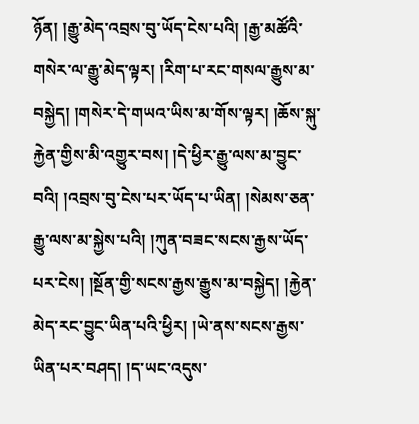ཉོན། །རྒྱུ་མེད་འབྲས་བུ་ཡོད་ངེས་པའི། །རྒྱ་མཚོའི་གསེར་ལ་རྒྱུ་མེད་ལྟར། །རིག་པ་རང་གསལ་རྒྱུས་མ་བསྐྱེད། །གསེར་དེ་གཡའ་ཡིས་མ་གོས་ལྟར། །ཆོས་སྐུ་རྐྱེན་གྱིས་མི་འགྱུར་བས། །དེ་ཕྱིར་རྒྱུ་ལས་མ་བྱུང་བའི། །འབྲས་བུ་ངེས་པར་ཡོད་པ་ཡིན། །སེམས་ཅན་རྒྱུ་ལས་མ་སྐྱེས་པའི། །ཀུན་བཟང་སངས་རྒྱས་ཡོད་པར་ངེས། །སྔོན་གྱི་སངས་རྒྱས་རྒྱུས་མ་བསྐྱེད། །རྐྱེན་མེད་རང་བྱུང་ཡིན་པའི་ཕྱིར། །ཡེ་ནས་སངས་རྒྱས་ཡིན་པར་བཤད། །ད་ཡང་འདུས་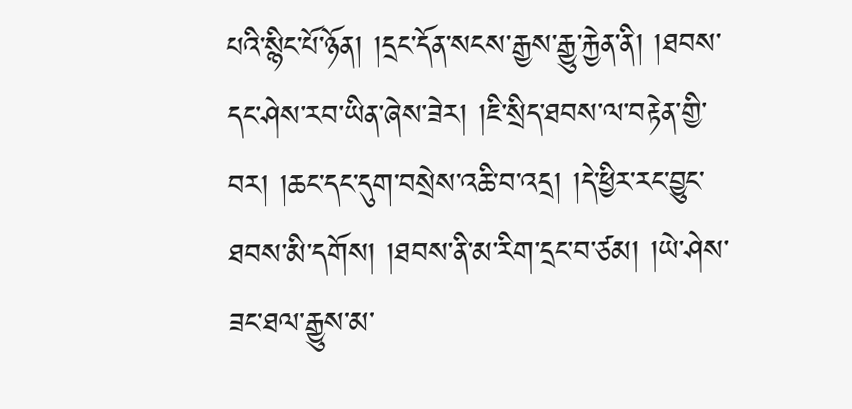པའི་སྙིང་པོ་ཉོན། །དྲང་དོན་སངས་རྒྱས་རྒྱུ་རྐྱེན་ནི། །ཐབས་དང་ཤེས་རབ་ཡིན་ཞེས་ཟེར། །ཇི་སྲིད་ཐབས་ལ་བརྟེན་གྱི་བར། །ཆང་དང་དུག་བསྲེས་འཆི་བ་འདྲ། །དེ་ཕྱིར་རང་བྱུང་ཐབས་མི་དགོས། །ཐབས་ནི་མ་རིག་དྲང་བ་ཙམ། །ཡེ་ཤེས་ཟང་ཐལ་རྒྱུས་མ་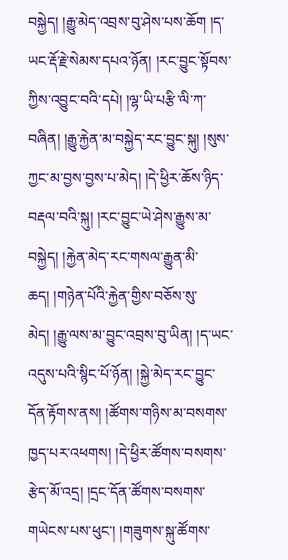བསྐྱེད། །རྒྱུ་མེད་འབྲས་བུ་ཤེས་པས་ཆོག །ད་ཡང་རྡོ་རྗེ་སེམས་དཔའ་ཉོན། །རང་བྱུང་སྟོབས་ཀྱིས་འབྱུང་བའི་དཔེ། །ལྷ་ཡི་པརྩི་ལི་ཀ་བཞིན། །རྒྱུ་རྐྱེན་མ་བསྐྱེད་རང་བྱུང་སྐུ། །སུས་ཀྱང་མ་བྱས་བྱས་པ་མེད། །དེ་ཕྱིར་ཆོས་ཉིད་བརྡལ་བའི་སྐུ། །རང་བྱུང་ཡེ་ཤེས་རྒྱུས་མ་བསྐྱེད། །རྐྱེན་མེད་རང་གསལ་རྒྱུན་མི་ཆད། །གཉེན་པོའི་རྐྱེན་གྱིས་བཅོས་སུ་མེད། །རྒྱུ་ལས་མ་བྱུང་འབྲས་བུ་ཡིན། །ད་ཡང་འདུས་པའི་སྙིང་པོ་ཉོན། །སྐྱེ་མེད་རང་བྱུང་དོན་རྟོགས་ནས། །ཚོགས་གཉིས་མ་བསགས་ཁྱད་པར་འཕགས། །དེ་ཕྱིར་ཚོགས་བསགས་རྩེད་མོ་འདྲ། །དྲང་དོན་ཚོགས་བསགས་གཡེངས་པས་ཕུང་། །གཟུགས་སྐུ་ཚོགས་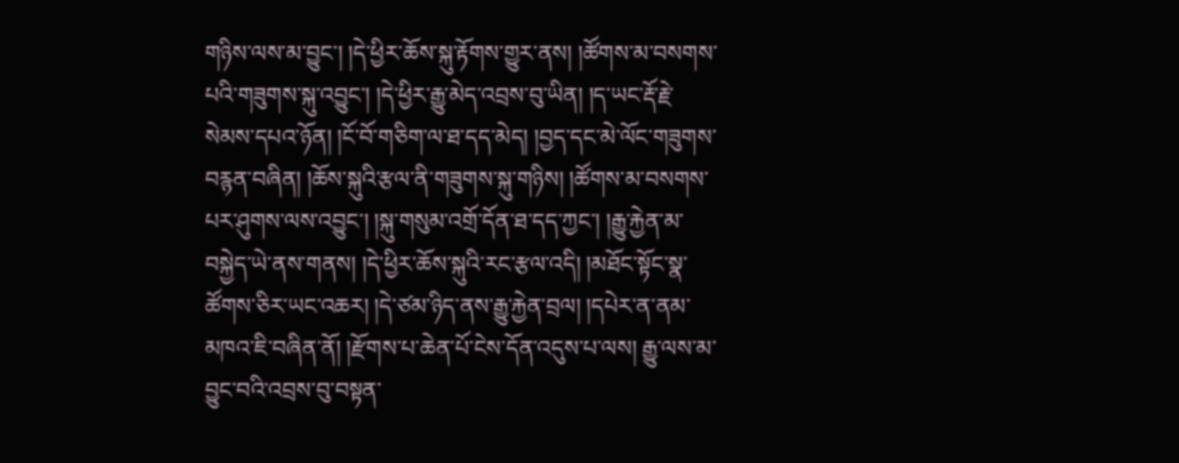གཉིས་ལས་མ་བྱུང་། །དེ་ཕྱིར་ཆོས་སྐུ་རྟོགས་གྱུར་ནས། །ཚོགས་མ་བསགས་པའི་གཟུགས་སྐུ་འབྱུང་། །དེ་ཕྱིར་རྒྱུ་མེད་འབྲས་བུ་ཡིན། །ད་ཡང་རྡོ་རྗེ་སེམས་དཔའ་ཉོན། །ངོ་བོ་གཅིག་ལ་ཐ་དད་མེད། །བྱད་དང་མེ་ལོང་གཟུགས་བརྙན་བཞིན། །ཆོས་སྐུའི་རྩལ་ནི་གཟུགས་སྐུ་གཉིས། །ཚོགས་མ་བསགས་པར་ཤུགས་ལས་འབྱུང་། །སྐུ་གསུམ་འགྲོ་དོན་ཐ་དད་ཀྱང་། །རྒྱུ་རྐྱེན་མ་བསྐྱེད་ཡེ་ནས་གནས། །དེ་ཕྱིར་ཆོས་སྐུའི་རང་རྩལ་འདི། །མཐོང་སྟོང་སྣ་ཚོགས་ཅིར་ཡང་འཆར། །དེ་ཙམ་ཉིད་ནས་རྒྱུ་རྐྱེན་བྲལ། །དཔེར་ན་ནམ་མཁའ་ཇི་བཞིན་ནོ། །རྫོགས་པ་ཆེན་པོ་ངེས་དོན་འདུས་པ་ལས། རྒྱུ་ལས་མ་བྱུང་བའི་འབྲས་བུ་བསྟན་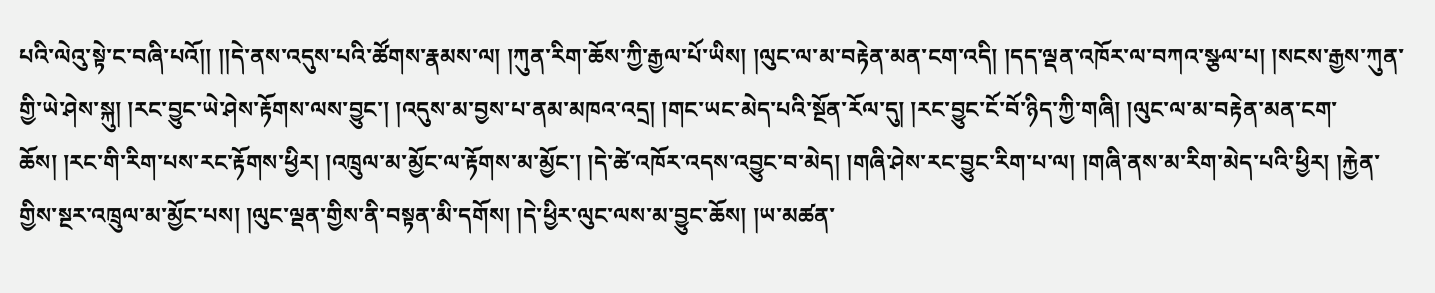པའི་ལེའུ་སྟེ་ང་བཞི་པའོ།། །།དེ་ནས་འདུས་པའི་ཚོགས་རྣམས་ལ། །ཀུན་རིག་ཆོས་ཀྱི་རྒྱལ་པོ་ཡིས། །ལུང་ལ་མ་བརྟེན་མན་ངག་འདི། །དད་ལྡན་འཁོར་ལ་བཀའ་སྩལ་པ། །སངས་རྒྱས་ཀུན་གྱི་ཡེ་ཤེས་སྐུ། །རང་བྱུང་ཡེ་ཤེས་རྟོགས་ལས་བྱུང་། །འདུས་མ་བྱས་པ་ནམ་མཁའ་འདྲ། །གང་ཡང་མེད་པའི་སྔོན་རོལ་དུ། །རང་བྱུང་ངོ་བོ་ཉིད་ཀྱི་གཞི། །ལུང་ལ་མ་བརྟེན་མན་ངག་ཆོས། །རང་གི་རིག་པས་རང་རྟོགས་ཕྱིར། །འཁྲུལ་མ་མྱོང་ལ་རྟོགས་མ་མྱོང་། །དེ་ཚེ་འཁོར་འདས་འབྱུང་བ་མེད། །གཞི་ཤེས་རང་བྱུང་རིག་པ་ལ། །གཞི་ནས་མ་རིག་མེད་པའི་ཕྱིར། །རྐྱེན་གྱིས་སྔར་འཁྲུལ་མ་མྱོང་པས། །ལུང་ལྡན་གྱིས་ནི་བསྟན་མི་དགོས། །དེ་ཕྱིར་ལུང་ལས་མ་བྱུང་ཆོས། །ཡ་མཚན་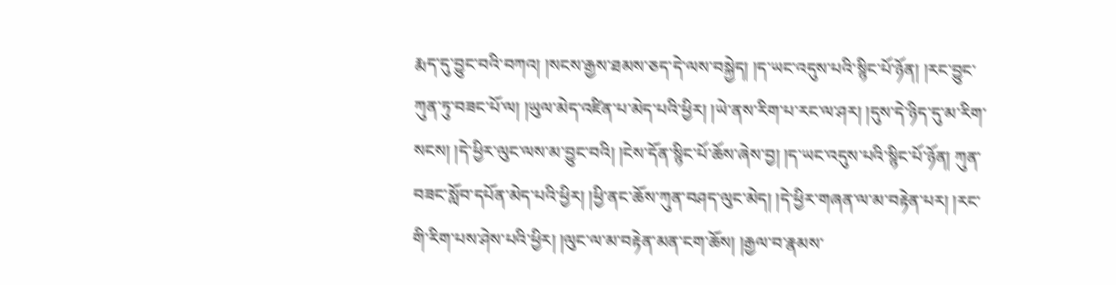རྨད་དུ་བྱུང་བའི་བཀའ། །སངས་རྒྱས་ཐམས་ཅད་དེ་ལས་བསྐྱེད། །ད་ཡང་འདུས་པའི་སྙིང་པོ་ཉོན། །རང་བྱུང་ཀུན་ཏུ་བཟང་པོ་ལ། །ཡུལ་མེད་འཛིན་པ་མེད་པའི་ཕྱིར། །ཡེ་ནས་རིག་པ་རང་ལ་ཤར། །དུས་དེ་ཉིད་དུ་མ་རིག་སངས། །དེ་ཕྱིར་ལུང་ལས་མ་བྱུང་བའི། །ངེས་དོན་སྙིང་པོ་ཆོས་ཞེས་བྱ། །ད་ཡང་འདུས་པའི་སྙིང་པོ་ཉོན། ཀུན་བཟང་སློབ་དཔོན་མེད་པའི་ཕྱིར། །ཕྱི་ནང་ཆོས་ཀུན་བཤད་ལུང་མེད། །དེ་ཕྱིར་གཞན་ལ་མ་བརྟེན་པར། །རང་གི་རིག་པས་ཤེས་པའི་ཕྱིར། །ལུང་ལ་མ་བརྟེན་མན་ངག་ཆོས། །རྒྱལ་བ་རྣམས་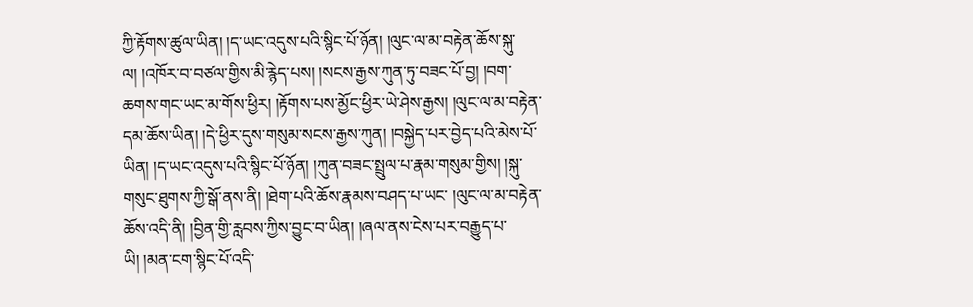ཀྱི་རྟོགས་ཚུལ་ཡིན། །ད་ཡང་འདུས་པའི་སྙིང་པོ་ཉོན། །ལུང་ལ་མ་བརྟེན་ཆོས་སྐུ་ལ། །འཁོར་བ་བཙལ་གྱིས་མི་རྙེད་པས། །སངས་རྒྱས་ཀུན་ཏུ་བཟང་པོ་བྱ། །བག་ཆགས་གང་ཡང་མ་གོས་ཕྱིར། །རྟོགས་པས་མྱོང་ཕྱིར་ཡེ་ཤེས་རྒྱས། །ལུང་ལ་མ་བརྟེན་དམ་ཆོས་ཡིན། །དེ་ཕྱིར་དུས་གསུམ་སངས་རྒྱས་ཀུན། །བསྐྱེད་པར་བྱེད་པའི་མེས་པོ་ཡིན། །ད་ཡང་འདུས་པའི་སྙིང་པོ་ཉོན། །ཀུན་བཟང་སྤྲུལ་པ་རྣམ་གསུམ་གྱིས། །སྐུ་གསུང་ཐུགས་ཀྱི་སྒོ་ནས་ནི། །ཐེག་པའི་ཆོས་རྣམས་བཤད་པ་ཡང་ །ལུང་ལ་མ་བརྟེན་ཆོས་འདི་ནི། །བྱིན་གྱི་རླབས་ཀྱིས་བྱུང་བ་ཡིན། །ཞལ་ནས་ངེས་པར་བརྒྱུད་པ་ཡི། །མན་ངག་སྙིང་པོ་འདི་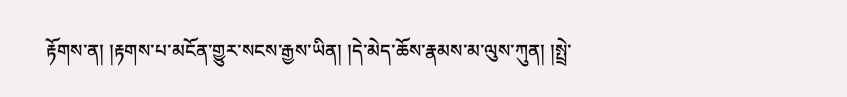རྟོགས་ན། །རྟགས་པ་མངོན་གྱུར་སངས་རྒྱས་ཡིན། །དེ་མེད་ཆོས་རྣམས་མ་ལུས་ཀུན། །སྤྲེ་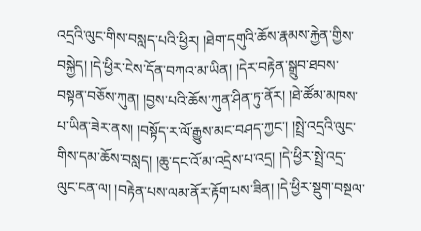འདྲའི་ལུང་གིས་བསླད་པའི་ཕྱིར། །ཐེག་དགུའི་ཆོས་རྣམས་རྐྱེན་གྱིས་བསྐྱེད། །དེ་ཕྱིར་ངེས་དོན་བཀའ་མ་ཡིན། །དེར་བརྟེན་སྒྲུབ་ཐབས་བསྟན་བཅོས་ཀུན། །བྱས་པའི་ཆོས་ཀུན་ཤིན་ཏུ་ནོར། །ཐེ་ཚོམ་མཁས་པ་ཡིན་ཟེར་ནས། །བསྟོད་ར་ལོ་རྒྱུས་མང་བཤད་ཀྱང་། །སྤྲེ་འདྲའི་ལུང་གིས་དམ་ཆོས་བསླད། །ཆུ་དང་འོ་མ་འདྲེས་པ་འདྲ། །དེ་ཕྱིར་སྤྲེ་འདྲ་ལུང་ངན་ལ། །བརྟེན་པས་ལམ་ནོར་རྟོག་པས་ཟིན། །དེ་ཕྱིར་སྡུག་བསྔལ་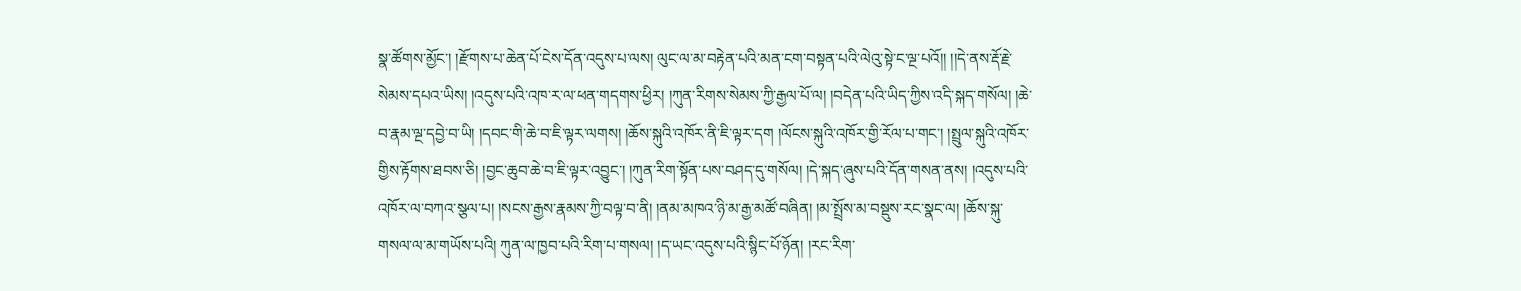སྣ་ཚོགས་མྱོང་། །རྫོགས་པ་ཆེན་པོ་ངེས་དོན་འདུས་པ་ལས། ལུང་ལ་མ་བརྟེན་པའི་མན་ངག་བསྟན་པའི་ལེའུ་སྟེ་ང་ལྔ་པའོ།། །།དེ་ནས་རྡོ་རྗེ་སེམས་དཔའ་ཡིས། །འདུས་པའི་འཁ་ར་ལ་ཕན་གདགས་ཕྱིར། །ཀུན་རིགས་སེམས་ཀྱི་རྒྱལ་པོ་ལ། །བདེན་པའི་ཡིད་ཀྱིས་འདི་སྐད་གསོལ། །ཆེ་བ་རྣམ་ལྔ་དབྱེ་བ་ཡི། །དབང་གི་ཆེ་བ་ཇི་ལྟར་ལགས། །ཆོས་སྐུའི་འཁོར་ནི་ཇི་ལྟར་དག །ལོངས་སྐུའི་འཁོར་གྱི་རོལ་པ་གང་། །སྤྲུལ་སྐུའི་འཁོར་གྱིས་རྟོགས་ཐབས་ཅི། །བྱང་ཆུབ་ཆེ་བ་ཇི་ལྟར་འབྱུང་། །ཀུན་རིག་སྟོན་པས་བཤད་དུ་གསོལ། །དེ་སྐད་ཞུས་པའི་དོན་གསན་ནས། །འདུས་པའི་འཁོར་ལ་བཀའ་སྩལ་པ། །སངས་རྒྱས་རྣམས་ཀྱི་བལྟ་བ་ནི། །ནམ་མཁའ་ཉི་མ་རྒྱ་མཚོ་བཞིན། །མ་སྤྲོས་མ་བསྡུས་རང་སྣང་ལ། །ཆོས་སྐུ་གསལ་ལ་མ་གཡོས་པའི། ཀུན་ལ་ཁྱབ་པའི་རིག་པ་གསལ། །ད་ཡང་འདུས་པའི་སྙིང་པོ་ཉོན། །རང་རིག་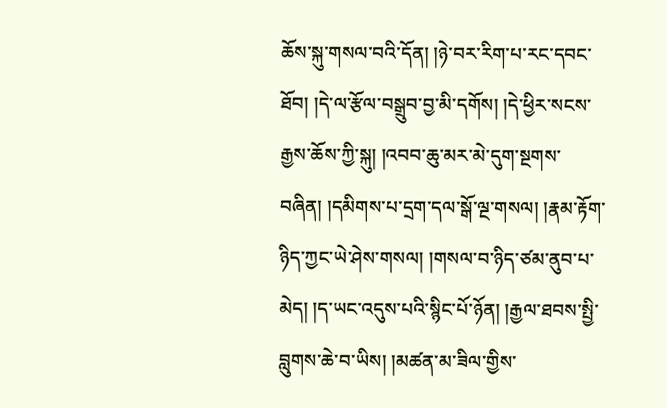ཆོས་སྐུ་གསལ་བའི་དོན། །ཉེ་བར་རིག་པ་རང་དབང་ཐོབ། །དེ་ལ་རྩོལ་བསྒྲུབ་བྱ་མི་དགོས། །དེ་ཕྱིར་སངས་རྒྱས་ཆོས་ཀྱི་སྐུ། །འབབ་ཆུ་མར་མེ་དུག་སྔགས་བཞིན། །དམིགས་པ་དྲག་དལ་སྒོ་ལྔ་གསལ། །རྣམ་རྟོག་ཉིད་ཀྱང་ཡེ་ཤེས་གསལ། །གསལ་བ་ཉིད་ཙམ་ནུབ་པ་མེད། །ད་ཡང་འདུས་པའི་སྙིང་པོ་ཉོན། །རྒྱལ་ཐབས་སྤྱི་བླུགས་ཆེ་བ་ཡིས། །མཚན་མ་ཟིལ་གྱིས་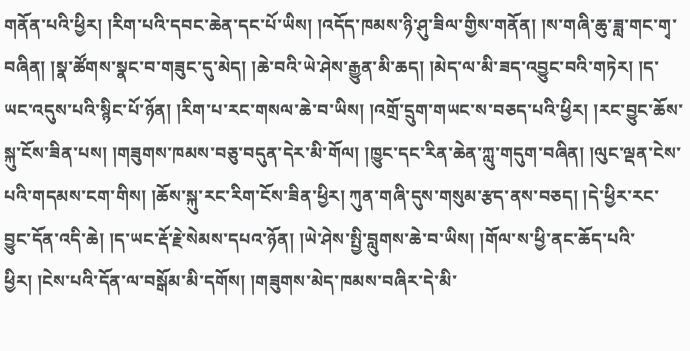གནོན་པའི་ཕྱིར། །རིག་པའི་དབང་ཆེན་དང་པོ་ཡིས། །འདོད་ཁམས་ཉི་ཤུ་ཟིལ་གྱིས་གནོན། །ས་གཞི་ཆུ་ཟླ་གང་གྭ་བཞིན། །སྣ་ཚོགས་སྣང་བ་གཟུང་དུ་མེད། །ཆེ་བའི་ཡེ་ཤེས་རྒྱུན་མི་ཆད། །མེད་ལ་མི་ཟད་འབྱུང་བའི་གཏེར། །ད་ཡང་འདུས་པའི་སྙིང་པོ་ཉོན། །རིག་པ་རང་གསལ་ཆེ་བ་ཡིས། །འགྲོ་དྲུག་གཡང་ས་བཅད་པའི་ཕྱིར། །རང་བྱུང་ཆོས་སྐུ་ངོས་ཟིན་པས། །གཟུགས་ཁམས་བཅུ་བདུན་དེར་མི་གོལ། །ཁྱུང་དང་རིན་ཆེན་ཀླུ་གདུག་བཞིན། །ལུང་ལྡན་ངེས་པའི་གདམས་ངག་གིས། །ཆོས་སྐུ་རང་རིག་ངོས་ཟིན་ཕྱིར། ཀུན་གཞི་དུས་གསུམ་རྩད་ནས་བཅད། །དེ་ཕྱིར་རང་བྱུང་དོན་འདི་ཆེ། །ད་ཡང་རྡོ་རྗེ་སེམས་དཔའ་ཉོན། །ཡེ་ཤེས་སྤྱི་བླུགས་ཆེ་བ་ཡིས། །གོལ་ས་ཕྱི་ནང་ཆོད་པའི་ཕྱིར། །ངེས་པའི་དོན་ལ་བསྒོམ་མི་དགོས། །གཟུགས་མེད་ཁམས་བཞིར་དེ་མི་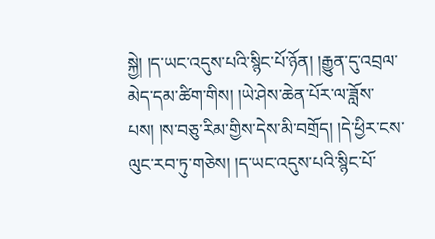སྐྱེ། །ད་ཡང་འདུས་པའི་སྙིང་པོ་ཉོན། །རྒྱུན་དུ་འབྲལ་མེད་དམ་ཚིག་གིས། །ཡེ་ཤེས་ཆེན་པོར་ལ་ཟློས་པས། །ས་བཅུ་རིམ་གྱིས་དེས་མི་བགྲོད། །དེ་ཕྱིར་ངས་ལུང་རབ་ཏུ་གཅེས། །ད་ཡང་འདུས་པའི་སྙིང་པོ་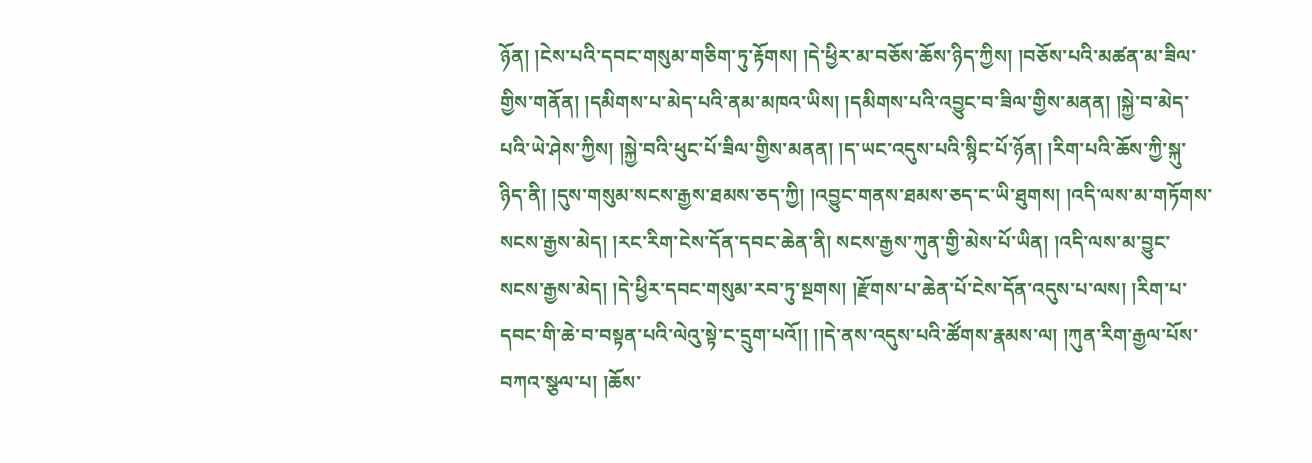ཉོན། །ངེས་པའི་དབང་གསུམ་གཅིག་ཏུ་རྟོགས། །དེ་ཕྱིར་མ་བཅོས་ཆོས་ཉིད་ཀྱིས། །བཅོས་པའི་མཚན་མ་ཟིལ་གྱིས་གནོན། །དམིགས་པ་མེད་པའི་ནམ་མཁའ་ཡིས། །དམིགས་པའི་འབྱུང་བ་ཟིལ་གྱིས་མནན། །སྐྱེ་བ་མེད་པའི་ཡེ་ཤེས་ཀྱིས། །སྐྱེ་བའི་ཕུང་པོ་ཟིལ་གྱིས་མནན། །ད་ཡང་འདུས་པའི་སྙིང་པོ་ཉོན། །རིག་པའི་ཆོས་ཀྱི་སྐུ་ཉིད་ནི། །དུས་གསུམ་སངས་རྒྱས་ཐམས་ཅད་ཀྱི། །འབྱུང་གནས་ཐམས་ཅད་ང་ཡི་ཐུགས། །འདི་ལས་མ་གཏོགས་སངས་རྒྱས་མེད། །རང་རིག་ངེས་དོན་དབང་ཆེན་ནི། སངས་རྒྱས་ཀུན་གྱི་མེས་པོ་ཡིན། །འདི་ལས་མ་བྱུང་སངས་རྒྱས་མེད། །དེ་ཕྱིར་དབང་གསུམ་རབ་ཏུ་སྔགས། །རྫོགས་པ་ཆེན་པོ་ངེས་དོན་འདུས་པ་ལས། །རིག་པ་དབང་གི་ཆེ་བ་བསྟན་པའི་ལེའུ་སྟེ་ང་དྲུག་པའོ།། །།དེ་ནས་འདུས་པའི་ཚོགས་རྣམས་ལ། །ཀུན་རིག་རྒྱལ་པོས་བཀའ་སྩལ་པ། །ཆོས་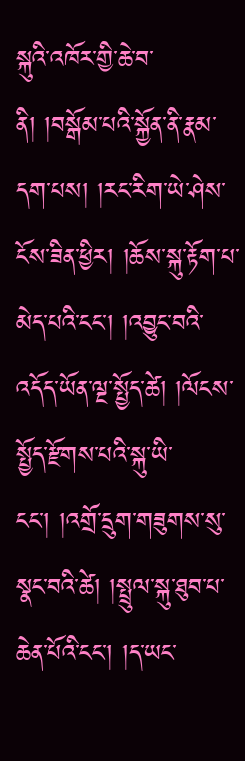སྐུའི་འཁོར་གྱི་ཆེ་བ་ནི། །བསྒོམ་པའི་སྐྱོན་ནི་རྣམ་དག་པས། །རང་རིག་ཡེ་ཤེས་ངོས་ཟིན་ཕྱིར། །ཆོས་སྐུ་རྟོག་པ་མེད་པའི་ངང་། །འབྱུང་བའི་འདོད་ཡོན་ལྔ་སྤྱོད་ཚེ། །ལོངས་སྤྱོད་རྫོགས་པའི་སྐུ་ཡི་ངང་། །འགྲོ་དྲུག་གཟུགས་སུ་སྣང་བའི་ཚེ། །སྤྲུལ་སྐུ་ཐུབ་པ་ཆེན་པོའི་ངང་། །ད་ཡང་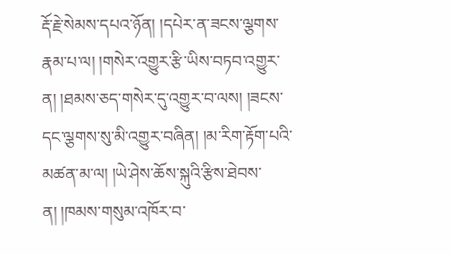རྡོ་རྗེ་སེམས་དཔའ་ཉོན། །དཔེར་ན་ཟངས་ལྕགས་རྣམ་པ་ལ། །གསེར་འགྱུར་རྩི་ཡིས་བཏབ་འགྱུར་ན། །ཐམས་ཅད་གསེར་དུ་འགྱུར་བ་ལས། །ཟངས་དང་ལྕགས་སུ་མི་འགྱུར་བཞིན། །མ་རིག་རྟོག་པའི་མཚན་མ་ལ། །ཡེ་ཤེས་ཆོས་སྐུའི་རྩིས་ཐེབས་ན། །ཁམས་གསུམ་འཁོར་བ་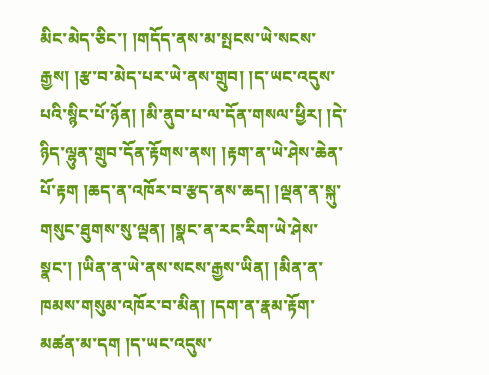མིང་མེད་ཅིང་། །གདོད་ནས་མ་སྤངས་ཡེ་སངས་རྒྱས། །རྩ་བ་མེད་པར་ཡེ་ནས་གྲུབ། །ད་ཡང་འདུས་པའི་སྙིང་པོ་ཉོན། །མི་ནུབ་པ་ལ་དོན་གསལ་ཕྱིར། །དེ་ཉིད་ལྷུན་གྲུབ་དོན་རྟོགས་ནས། །རྟག་ན་ཡེ་ཤེས་ཆེན་པོ་རྟག །ཆད་ན་འཁོར་བ་རྩད་ནས་ཆད། །ལྡན་ན་སྐུ་གསུང་ཐུགས་སུ་ལྡན། །སྣང་ན་རང་རིག་ཡེ་ཤེས་སྣང་། །ཡིན་ན་ཡེ་ནས་སངས་རྒྱས་ཡིན། །མིན་ན་ཁམས་གསུམ་འཁོར་བ་མིན། །དག་ན་རྣམ་རྟོག་མཚན་མ་དག །ད་ཡང་འདུས་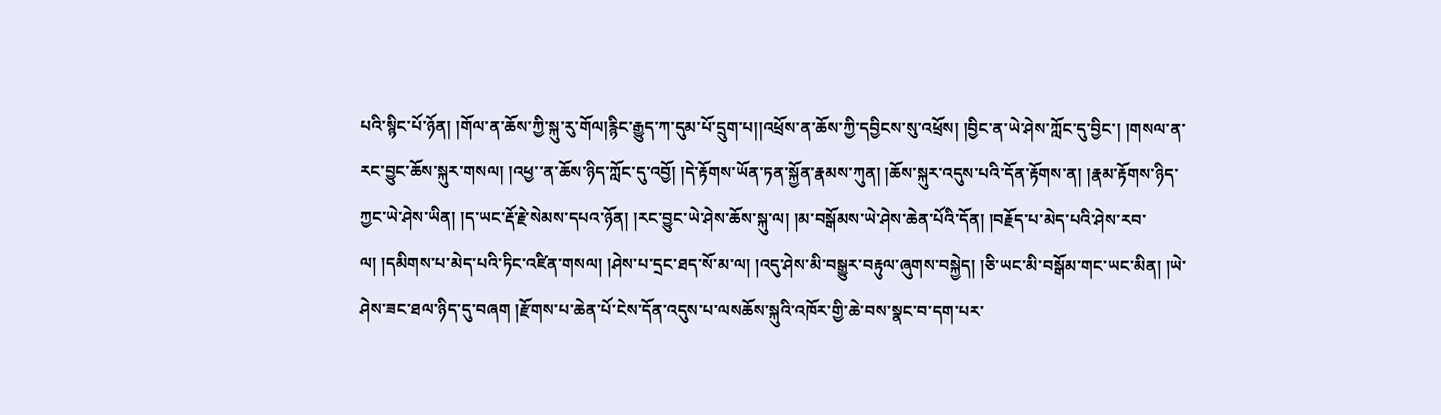པའི་སྙིང་པོ་ཉོན། །གོལ་ན་ཆོས་ཀྱི་སྐུ་རུ་གོལ།རྙིང་རྒྱུད་ཀ་དུམ་པོ་དྲུག་པ།།འཕྲོས་ན་ཆོས་ཀྱི་དབྱིངས་སུ་འཕྲོས། །བྱིང་ན་ཡེ་ཤེས་ཀློང་དུ་བྱིང་། །གསལ་ན་རང་བྱུང་ཆོས་སྐུར་གསལ། །འཕྱ་་ན་ཆོས་ཉིད་ཀློང་དུ་འབྱོ། །དེ་རྟོགས་ཡོན་ཏན་སྐྱོན་རྣམས་ཀུན། །ཆོས་སྐུར་འདུས་པའི་དོན་རྟོགས་ན། །རྣམ་རྟོགས་ཉིད་ཀྱང་ཡེ་ཤེས་ཡིན། །ད་ཡང་རྡོ་རྗེ་སེམས་དཔའ་ཉོན། །རང་བྱུང་ཡེ་ཤེས་ཆོས་སྐུ་ལ། །མ་བསྒོམས་ཡེ་ཤེས་ཆེན་པོའི་དོན། །བརྗོད་པ་མེད་པའི་ཤེས་རབ་ལ། །དམིགས་པ་མེད་པའི་ཏིང་འཛིན་གསལ། །ཤེས་པ་དྲང་ཐད་སོ་མ་ལ། །འདུ་ཤེས་མི་བསྒྱུར་བརྟུལ་ཞུགས་བསྐྱེད། །ཅི་ཡང་མི་བསྒོམ་གང་ཡང་མིན། །ཡེ་ཤེས་ཟང་ཐལ་ཉིད་དུ་བཞག །རྫོགས་པ་ཆེན་པོ་ངེས་དོན་འདུས་པ་ལསཆོས་སྐུའི་འཁོར་གྱི་ཆེ་བས་སྣང་བ་དག་པར་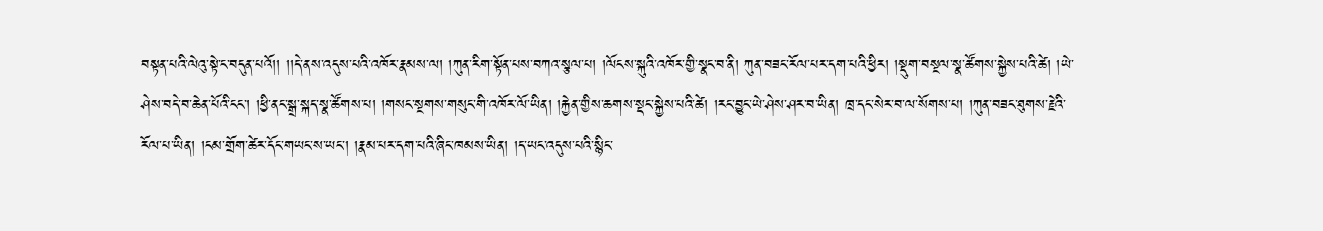བསྟན་པའི་ལེའུ་སྟེ་ང་བདུན་པའོ།། །།དེ་ནས་འདུས་པའི་འཁོར་རྣམས་ལ། །ཀུན་རིག་སྟོན་པས་བཀའ་སྩལ་པ། །ལོངས་སྐུའི་འཁོར་གྱི་སྣང་བ་ནི། ཀུན་བཟང་རོལ་པར་དག་པའི་ཕྱིར། །སྡུག་བསྔལ་སྣ་ཚོགས་སྐྱེས་པའི་ཚེ། །ཡེ་ཤེས་བདེ་བ་ཆེན་པོའི་ངང་། །ཕྱི་ནང་སྒྲ་སྐད་སྣ་ཚོགས་པ། །གསང་སྔགས་གསུང་གི་འཁོར་ལོ་ཡིན། །རྐྱེན་གྱིས་ཆགས་སྡང་སྐྱེས་པའི་ཚེ། །རང་བྱུང་ཡེ་ཤེས་ཤར་བ་ཡིན། ཁྲ་དང་སེར་བ་ལ་སོགས་པ། །ཀུན་བཟང་ཐུགས་རྗེའི་རོལ་པ་ཡིན། །ངམ་གྲོག་ཚེར་དོང་གཡང་ས་ཡང་། །རྣམ་པར་དག་པའི་ཞིང་ཁམས་ཡིན། །ད་ཡང་འདུས་པའི་སྙིང་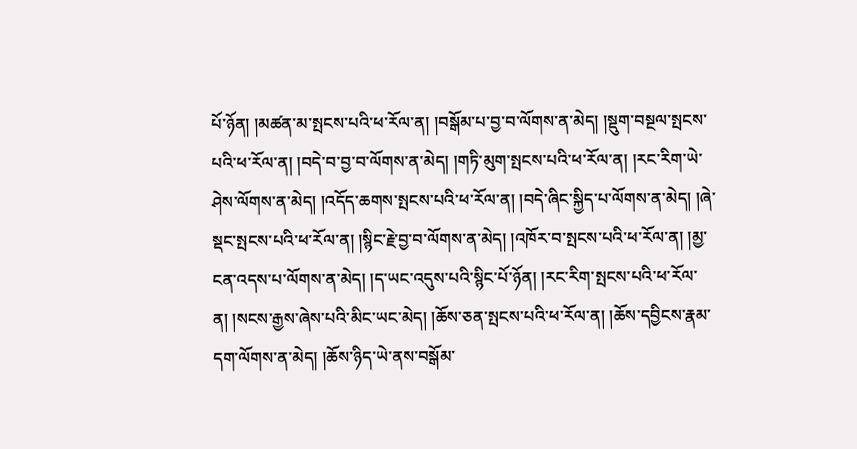པོ་ཉོན། །མཚན་མ་སྤངས་པའི་ཕ་རོལ་ན། །བསྒོམ་པ་བྱ་བ་ལོགས་ན་མེད། །སྡུག་བསྔལ་སྤངས་པའི་ཕ་རོལ་ན། །བདེ་བ་བྱ་བ་ལོགས་ན་མེད། །གཏི་མུག་སྤངས་པའི་ཕ་རོལ་ན། །རང་རིག་ཡེ་ཤེས་ལོགས་ན་མེད། །འདོད་ཆགས་སྤངས་པའི་ཕ་རོལ་ན། །བདེ་ཞིང་སྐྱིད་པ་ལོགས་ན་མེད། །ཞེ་སྡང་སྤངས་པའི་ཕ་རོལ་ན། །སྙིང་རྗེ་བྱ་བ་ལོགས་ན་མེད། །འཁོར་བ་སྤངས་པའི་ཕ་རོལ་ན། །མྱ་ངན་འདས་པ་ལོགས་ན་མེད། །ད་ཡང་འདུས་པའི་སྙིང་པོ་ཉོན། །རང་རིག་སྤངས་པའི་ཕ་རོལ་ན། །སངས་རྒྱས་ཞེས་པའི་མིང་ཡང་མེད། །ཆོས་ཅན་སྤངས་པའི་ཕ་རོལ་ན། །ཆོས་དབྱིངས་རྣམ་དག་ལོགས་ན་མེད། །ཆོས་ཉིད་ཡེ་ནས་བསྒོམ་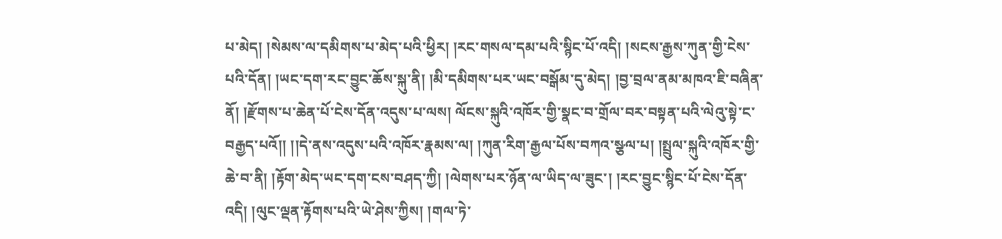པ་མེད། །སེམས་ལ་དམིགས་པ་མེད་པའི་ཕྱིར། །རང་གསལ་དམ་པའི་སྙིང་པོ་འདི། །སངས་རྒྱས་ཀུན་གྱི་ངེས་པའི་དོན། །ཡང་དག་རང་བྱུང་ཆོས་སྐུ་ནི། །མི་དམིགས་པར་ཡང་བསྒོམ་དུ་མེད། །བྱ་བྲལ་ནམ་མཁའ་ཇི་བཞིན་ནོ། །རྫོགས་པ་ཆེན་པོ་ངེས་དོན་འདུས་པ་ལས། ལོངས་སྐུའི་འཁོར་གྱི་སྣང་བ་གྲོལ་བར་བསྟན་པའི་ལེའུ་སྟེ་ང་བརྒྱད་པའོ།། །།དེ་ནས་འདུས་པའི་འཁོར་རྣམས་ལ། །ཀུན་རིག་རྒྱལ་པོས་བཀའ་སྩལ་པ། །སྤྲུལ་སྐུའི་འཁོར་གྱི་ཆེ་བ་ནི། །རྟོག་མེད་ཡང་དག་ངས་བཤད་ཀྱི། །ལེགས་པར་ཉོན་ལ་ཡིད་ལ་ཟུང་། །རང་བྱུང་སྙིང་པོ་ངེས་དོན་འདི། །ལུང་ལྡན་རྟོགས་པའི་ཡེ་ཤེས་ཀྱིས། །གལ་ཏེ་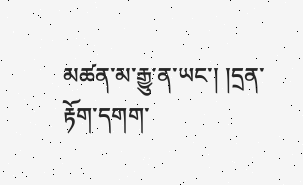མཚན་མ་རྒྱུ་ན་ཡང་། །དྲན་རྟོག་དགག་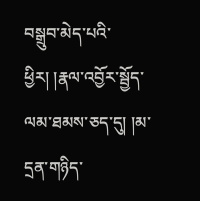བསྒྲུབ་མེད་པའི་ཕྱིར། །རྣལ་འབྱོར་སྦྱོད་ལམ་ཐམས་ཅད་དུ། །མ་དྲན་གཉིད་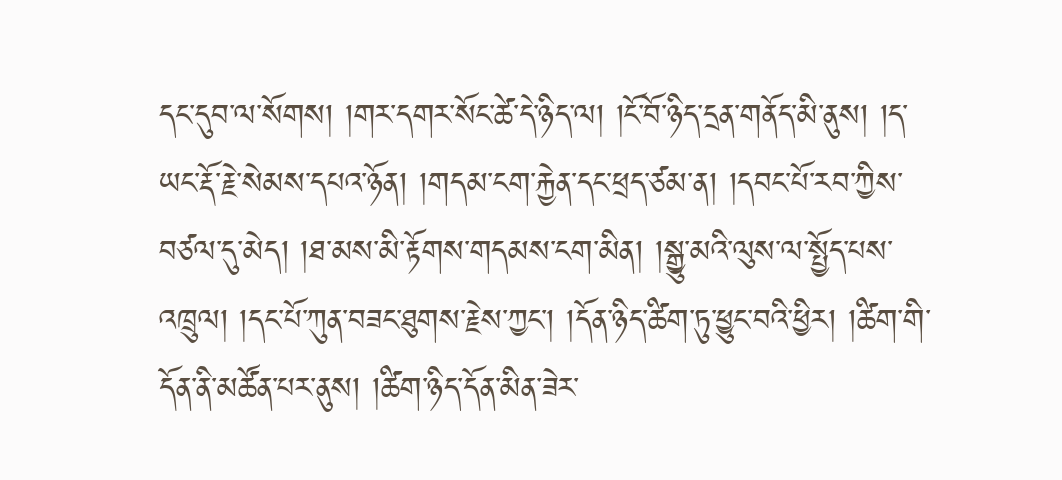དང་དུབ་ལ་སོགས། །གར་དགར་སོང་ཚེ་དེ་ཉིད་ལ། །ངོ་བོ་ཉིད་དྲན་གནོད་མི་ནུས། །ད་ཡང་རྡོ་རྗེ་སེམས་དཔའ་ཉོན། །གདམ་ངག་རྐྱེན་དང་ཕྲད་ཙམ་ན། །དབང་པོ་རབ་ཀྱིས་བཙལ་དུ་མེད། །ཐ་མས་མི་རྟོགས་གདམས་ངག་མིན། །སྒྱུ་མའི་ལུས་ལ་སྤྱོད་པས་འཁྲུལ། །དང་པོ་ཀུན་བཟང་ཐུགས་རྗེས་ཀྱང་། །དོན་ཉིད་ཚིག་ཏུ་ཕྱུང་བའི་ཕྱིར། །ཚིག་གི་དོན་ནི་མཚོན་པར་ནུས། །ཚིག་ཉིད་དོན་མིན་ཟེར་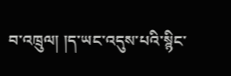བ་འཁྲུལ། །ད་ཡང་འདུས་པའི་སྙིང་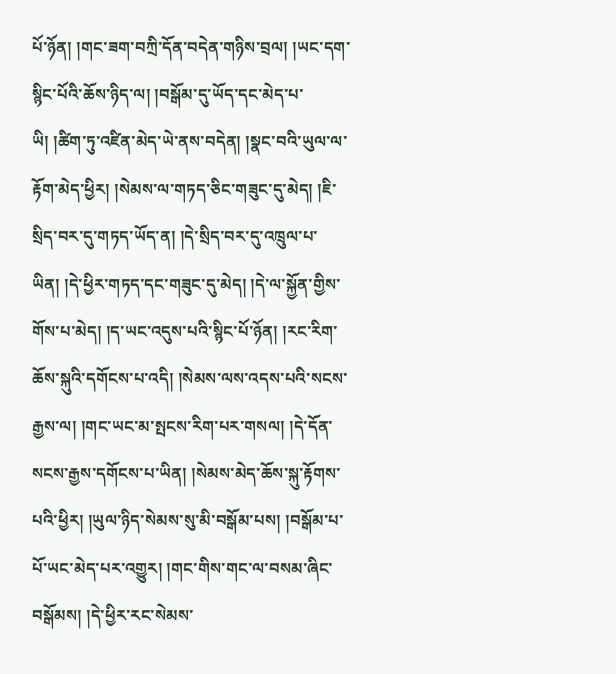པོ་ཉོན། །གང་ཟག་བཀྲི་དོན་བདེན་གཉིས་བྲལ། །ཡང་དག་སྙིང་པོའི་ཆོས་ཉིད་ལ། །བསྒོམ་དུ་ཡོད་དང་མེད་པ་ཡི། །ཚིག་ཏུ་འཛིན་མེད་ཡེ་ནས་བདེན། །སྣང་བའི་ཡུལ་ལ་རྟོག་མེད་ཕྱིར། །སེམས་ལ་གཏད་ཅིང་གཟུང་དུ་མེད། །ཇི་སྲིད་བར་དུ་གཏད་ཡོད་ན། །དེ་སྲིད་བར་དུ་འཁྲུལ་པ་ཡིན། །དེ་ཕྱིར་གཏད་དང་གཟུང་དུ་མེད། །དེ་ལ་སྐྱོན་གྱིས་གོས་པ་མེད། །ད་ཡང་འདུས་པའི་སྙིང་པོ་ཉོན། །རང་རིག་ཆོས་སྐུའི་དགོངས་པ་འདི། །སེམས་ལས་འདས་པའི་སངས་རྒྱས་ལ། །གང་ཡང་མ་སྤངས་རིག་པར་གསལ། །དེ་དོན་སངས་རྒྱས་དགོངས་པ་ཡིན། །སེམས་མེད་ཆོས་སྐུ་རྟོགས་པའི་ཕྱིར། །ཡུལ་ཉིད་སེམས་སུ་མི་བསྒོམ་པས། །བསྒོམ་པ་པོ་ཡང་མེད་པར་འགྱུར། །གང་གིས་གང་ལ་བསམ་ཞིང་བསྒོམས། །དེ་ཕྱིར་རང་སེམས་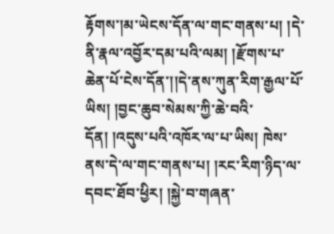རྟོགས་།མ་ཡེངས་དོན་ལ་གང་གནས་པ། །དེ་ནི་རྣལ་འབྱོར་དམ་པའི་ལམ། །རྫོགས་པ་ཆེན་པོ་ངེས་དོན་།།དེ་ནས་ཀུན་རིག་རྒྱལ་པོ་ཡིས། །བྱང་ཆུབ་སེམས་ཀྱི་ཆེ་བའི་དོན། །འདུས་པའི་འཁོར་ལ་པ་ཡིས། ཁེས་ནས་དེ་ལ་གང་གནས་པ། །རང་རིག་ཉིད་ལ་དབང་ཐོབ་ཕྱིར། །སྐྱེ་བ་གཞན་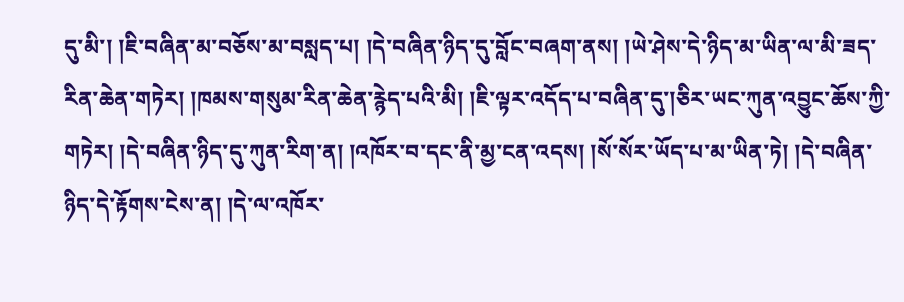དུ་མི་། །ཇི་བཞིན་མ་བཅོས་མ་བསླད་པ། །དེ་བཞིན་ཉིད་དུ་བློང་བཞག་ནས། །ཡེ་ཤེས་དེ་ཉིད་མ་ཡིན་ལ་མི་ཟད་རིན་ཆེན་གཏེར། །ཁམས་གསུམ་རིན་ཆེན་རྙེད་པའི་མི། །ཇི་ལྟར་འདོད་པ་བཞིན་དུ་།ཅིར་ཡང་ཀུན་འབྱུང་ཆོས་ཀྱི་གཏེར། །དེ་བཞིན་ཉིད་དུ་ཀུན་རིག་ན། །འཁོར་བ་དང་ནི་མྱ་ངན་འདས། །སོ་སོར་ཡོད་པ་མ་ཡིན་ཏེ། །དེ་བཞིན་ཉིད་དེ་རྟོགས་ངེས་ན། །དེ་ལ་འཁོར་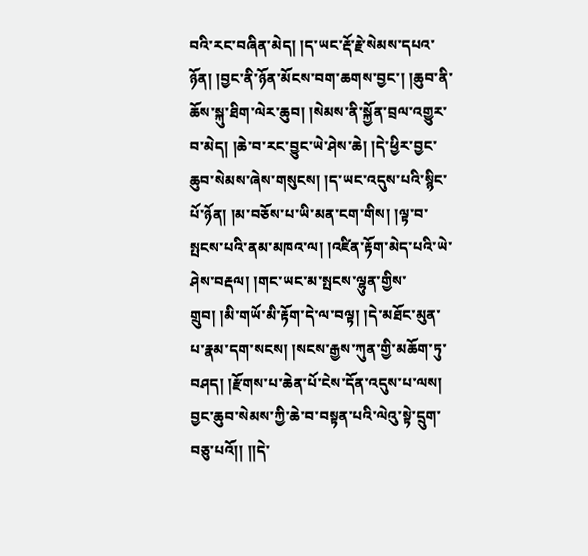བའི་རང་བཞིན་མེད། །ད་ཡང་རྡོ་རྗེ་སེམས་དཔའ་ཉོན། །བྱང་ནི་ཉོན་མོངས་བག་ཆགས་བྱང་། །ཆུབ་ནི་ཆོས་སྐུ་ཐིག་ལེར་ཆུབ། །སེམས་ནི་སྐྱོན་བྲལ་འགྱུར་བ་མེད། །ཆེ་བ་རང་བྱུང་ཡེ་ཤེས་ཆེ། །དེ་ཕྱིར་བྱང་ཆུབ་སེམས་ཞེས་གསུངས། །ད་ཡང་འདུས་པའི་སྙིང་པོ་ཉོན། །མ་བཅོས་པ་ཡི་མན་ངག་གིས། །ལྟ་བ་སྤངས་པའི་ནམ་མཁའ་ལ། །འཛིན་རྟོག་མེད་པའི་ཡེ་ཤེས་བརྡལ། །གང་ཡང་མ་སྤངས་ལྷུན་གྱིས་གྲུབ། །མི་གཡོ་མི་རྟོག་དེ་ལ་བལྟ། །དེ་མཐོང་མུན་པ་རྣམ་དག་སངས། །སངས་རྒྱས་ཀུན་གྱི་མཆོག་ཏུ་བཤད། །རྫོགས་པ་ཆེན་པོ་ངེས་དོན་འདུས་པ་ལས། བྱང་ཆུབ་སེམས་ཀྱི་ཆེ་བ་བསྟན་པའི་ལེའུ་སྟེ་དྲུག་བཅུ་པའོ།། །།དེ་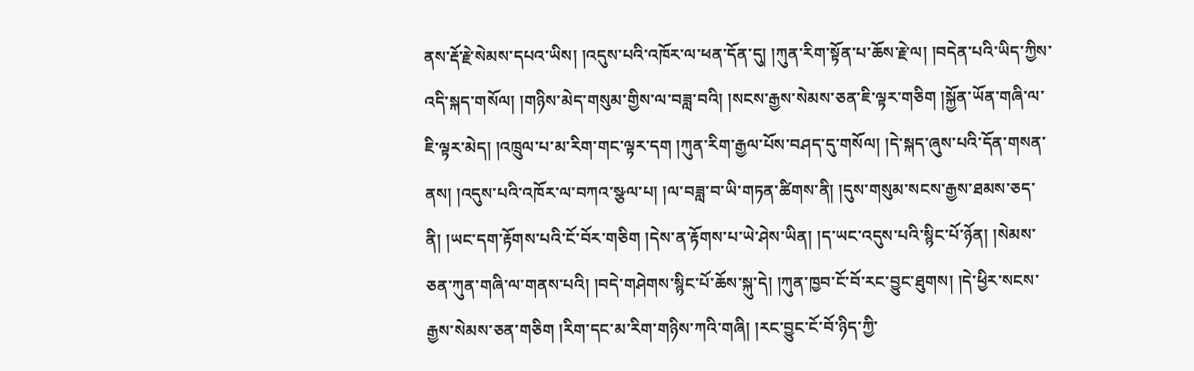ནས་རྡོ་རྗེ་སེམས་དཔའ་ཡིས། །འདུས་པའི་འཁོར་ལ་ཕན་དོན་དུ། །ཀུན་རིག་སྟོན་པ་ཆོས་རྗེ་ལ། །བདེན་པའི་ཡིད་ཀྱིས་འདི་སྐད་གསོལ། །གཉིས་མེད་གསུམ་གྱིས་ལ་བཟླ་བའི། །སངས་རྒྱས་སེམས་ཅན་ཇི་ལྟར་གཅིག །སྐྱོན་ཡོན་གཞི་ལ་ཇི་ལྟར་མེད། །འཁྲུལ་པ་མ་རིག་གང་ལྟར་དག །ཀུན་རིག་རྒྱལ་པོས་བཤད་དུ་གསོལ། །དེ་སྐད་ཞུས་པའི་དོན་གསན་ནས། །འདུས་པའི་འཁོར་ལ་བཀའ་སྩལ་པ། །ལ་བཟླ་བ་ཡི་གཏན་ཚིགས་ནི། །དུས་གསུམ་སངས་རྒྱས་ཐམས་ཅད་ནི། །ཡང་དག་རྟོགས་པའི་ངོ་བོར་གཅིག །དེས་ན་རྟོགས་པ་ཡེ་ཤེས་ཡིན། །ད་ཡང་འདུས་པའི་སྙིང་པོ་ཉོན། །སེམས་ཅན་ཀུན་གཞི་ལ་གནས་པའི། །བདེ་གཤེགས་སྙིང་པོ་ཆོས་སྐུ་དེ། །ཀུན་ཁྱབ་ངོ་བོ་རང་བྱུང་ཐུགས། །དེ་ཕྱིར་སངས་རྒྱས་སེམས་ཅན་གཅིག །རིག་དང་མ་རིག་གཉིས་ཀའི་གཞི། །རང་བྱུང་ངོ་བོ་ཉིད་ཀྱི་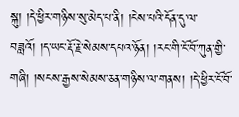སྐུ། །དེ་ཕྱིར་གཉིས་སུ་མེད་པ་ནི། །ངེས་པའི་དོན་དུ་ལ་བཟླའོ། །ད་ཡང་རྡོ་རྗེ་སེམས་དཔའ་ཉོན། །རང་གི་ངོ་བོ་ཀུན་གྱི་གཞི། །སངས་རྒྱས་སེམས་ཅན་གཉིས་ལ་གནས། །དེ་ཕྱིར་ངོ་བོ་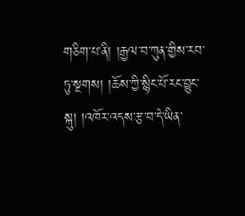གཅིག་པ་ནི། །རྒྱལ་བ་ཀུན་གྱིས་རབ་ཏུ་སྔགས། །ཆོས་ཀྱི་སྙིང་པོ་རང་བྱུང་སྐུ། །འཁོར་འདས་རྩ་བ་དེ་ཡིན་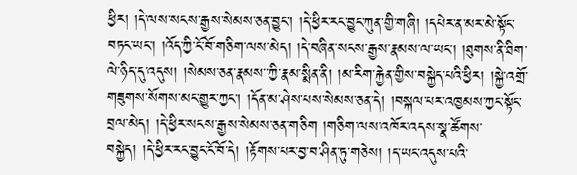ཕྱིར། །དེ་ལས་སངས་རྒྱས་སེམས་ཅན་བྱུང་། །དེ་ཕྱིར་རང་བྱུང་ཀུན་གྱི་གཞི། །དཔེར་ན་མར་མེ་སྟོང་བཏང་ཡང་། །འོད་ཀྱི་ངོ་བོ་གཅིག་ལས་མེད། །དེ་བཞིན་སངས་རྒྱས་རྣམས་ལ་ཡང་། །ཐུགས་ནི་ཐིག་ལེ་ཉིད་དུ་འདུས། །སེམས་ཅན་རྣམས་་ཀྱི་རྣམ་སྨིན་ནི། །མ་རིག་རྐྱེན་གྱིས་བསྐྱེད་པའི་ཕྱིར། །སྐྱེ་འགྲོ་གཟུགས་སོགས་མང་གྱུར་ཀྱང་། །དོན་མ་ཤེས་པས་སེམས་ཅན་དེ། །བསྐལ་པར་འཁྱམས་ཀྱང་སྟོང་བྲལ་མེད། །དེ་ཕྱིར་སངས་རྒྱས་སེམས་ཅན་གཅིག །གཅིག་ལས་འཁོར་འདས་སྣ་ཚོགས་བསྐྱེད། །དེ་ཕྱིར་རང་བྱུང་ངོ་བོ་དེ། །རྟོགས་པར་བྱ་བ་ཤིན་ཏུ་གཅེས། །ད་ཡང་འདུས་པའི་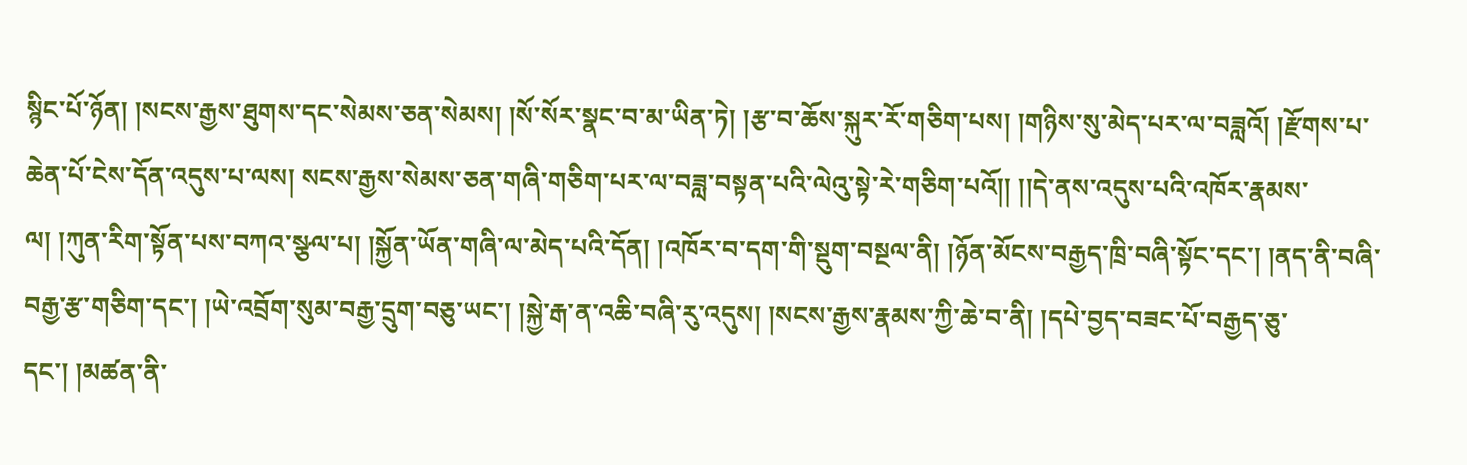སྙིང་པོ་ཉོན། །སངས་རྒྱས་ཐུགས་དང་སེམས་ཅན་སེམས། །སོ་སོར་སྣང་བ་མ་ཡིན་ཏེ། །རྩ་བ་ཆོས་སྐུར་རོ་གཅིག་པས། །གཉིས་སུ་མེད་པར་ལ་བཟླའོ། །རྫོགས་པ་ཆེན་པོ་ངེས་དོན་འདུས་པ་ལས། སངས་རྒྱས་སེམས་ཅན་གཞི་གཅིག་པར་ལ་བཟླ་བསྟན་པའི་ལེའུ་སྟེ་རེ་གཅིག་པའོ།། །།དེ་ནས་འདུས་པའི་འཁོར་རྣམས་ལ། །ཀུན་རིག་སྟོན་པས་བཀའ་སྩལ་པ། །སྐྱོན་ཡོན་གཞི་ལ་མེད་པའི་དོན། །འཁོར་བ་དག་གི་སྡུག་བསྔལ་ནི། །ཉོན་མོངས་བརྒྱད་ཁྲི་བཞི་སྟོང་དང་། །ནད་ནི་བཞི་བརྒྱ་རྩ་གཅིག་དང་། །ཡེ་འབྲོག་སུམ་བརྒྱ་དྲུག་བཅུ་ཡང་། །སྐྱེ་རྒ་ན་འཆི་བཞི་རུ་འདུས། །སངས་རྒྱས་རྣམས་ཀྱི་ཆེ་བ་ནི། །དཔེ་བྱད་བཟང་པོ་བརྒྱད་ཅུ་དང་། །མཚན་ནི་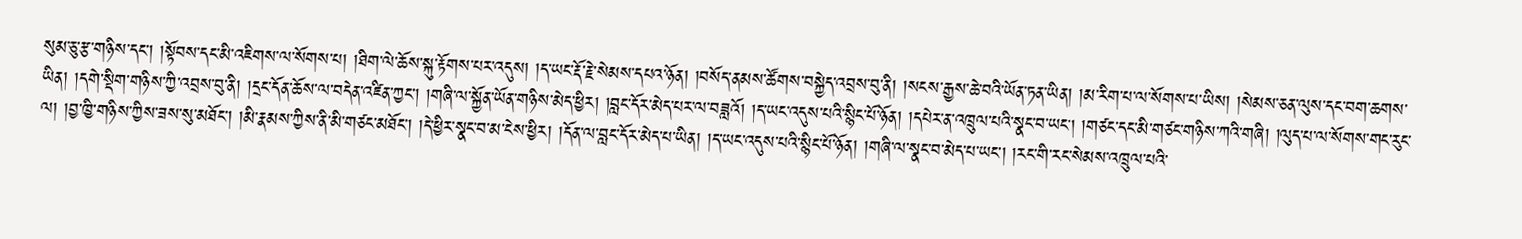སུམ་ཅུ་རྩ་གཉིས་དང་། །སྟོབས་དང་མི་འཇིགས་ལ་སོགས་པ། །ཐིག་ལེ་ཆོས་སྐུ་རྟོགས་པར་འདུས། །ད་ཡང་རྡོ་རྗེ་སེམས་དཔའ་ཉོན། །བསོད་ནམས་ཚོགས་བསྐྱེད་འབྲས་བུ་ནི། །སངས་རྒྱས་ཆེ་བའི་ཡོན་ཏན་ཡིན། །མ་རིག་པ་ལ་སོགས་པ་ཡིས། །སེམས་ཅན་ལུས་དང་བག་ཆགས་ཡིན། །དགེ་སྡིག་གཉིས་ཀྱི་འབྲས་བུ་ནི། །དྲང་དོན་ཆོས་ལ་བདེན་འཛིན་ཀྱང་། །གཞི་ལ་སྐྱོན་ཡོན་གཉིས་མེད་ཕྱིར། །བླང་དོར་མེད་པར་ལ་བཟླའོ། །ད་ཡང་འདུས་པའི་སྙིང་པོ་ཉོན། །དཔེར་ན་འཁྲུལ་པའི་སྣང་བ་ཡང། །གཙང་དང་མི་གཙང་གཉིས་ཀའི་གཞི། །ལུད་པ་ལ་སོགས་གང་རུང་ལ། །བྱ་ཁྱི་གཉིས་ཀྱིས་ཟས་སུ་མཐོང་། །མི་རྣམས་ཀྱིས་ནི་མི་གཙང་མཐོང་། །དེ་ཕྱིར་སྣང་བ་མ་ངེས་ཕྱིར། །དོན་ལ་བླང་དོར་མེད་པ་ཡིན། །ད་ཡང་འདུས་པའི་སྙིང་པོ་ཉོན། །གཞི་ལ་སྣང་བ་མེད་པ་ཡང་། །རང་གི་རང་སེམས་འཁྲུལ་པའི་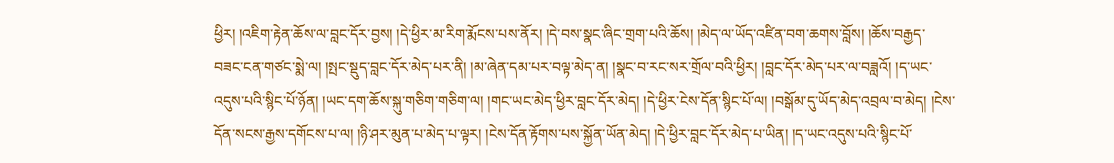ཕྱིར། །འཇིག་རྟེན་ཆོས་ལ་བླང་དོར་བྱས། །དེ་ཕྱིར་མ་རིག་རྨོངས་པས་ནོར། །དེ་བས་སྣང་ཞིང་གྲག་པའི་ཆོས། །མེད་ལ་ཡོད་འཛིན་བག་ཆགས་བློས། །ཆོས་བརྒྱད་བཟང་ངན་གཙང་སྨེ་ལ། །སྤང་སྡུད་བླང་དོར་མེད་པར་ནི། །མ་ཞེན་དམ་པར་བལྟ་མེད་ན། །སྣང་བ་རང་སར་གྲོལ་བའི་ཕྱིར། །བླང་དོར་མེད་པར་ལ་བཟླའོ། །ད་ཡང་འདུས་པའི་སྙིང་པོ་ཉོན། །ཡང་དག་ཆོས་སྐུ་གཅིག་གཅིག་ལ། །གང་ཡང་མེད་ཕྱིར་བླང་དོར་མེད། །དེ་ཕྱིར་ངེས་དོན་སྙིང་པོ་ལ། །བསྒོམ་དུ་ཡོད་མེད་འབྲལ་བ་མེད། །ངེས་དོན་སངས་རྒྱས་དགོངས་པ་ལ། །ཉི་ཤར་མུན་པ་མེད་པ་ལྟར། །ངེས་དོན་རྟོགས་པས་སྐྱོན་ཡོན་མེད། །དེ་ཕྱིར་བླང་དོར་མེད་པ་ཡིན། །ད་ཡང་འདུས་པའི་སྙིང་པོ་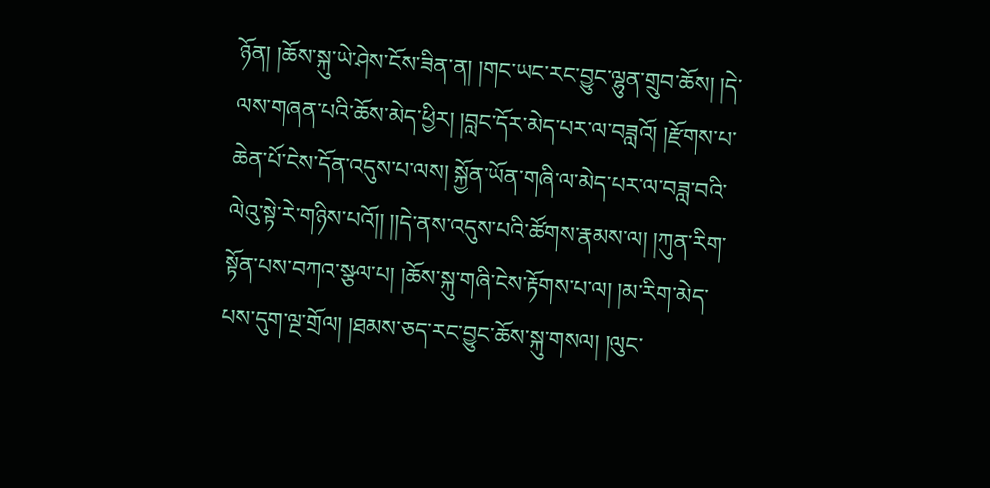ཉོན། །ཆོས་སྐུ་ཡེ་ཤེས་ངོས་ཟིན་ན། །གང་ཡང་རང་བྱུང་ལྷུན་གྲུབ་ཆོས། །དེ་ལས་གཞན་པའི་ཆོས་མེད་ཕྱིར། །བླང་དོར་མེད་པར་ལ་བཟླའོ། །རྫོགས་པ་ཆེན་པོ་ངེས་དོན་འདུས་པ་ལས། སྐྱོན་ཡོན་གཞི་ལ་མེད་པར་ལ་བཟླ་བའི་ལེའུ་སྟེ་རེ་གཉིས་པའོ།། །།དེ་ནས་འདུས་པའི་ཚོགས་རྣམས་ལ། །ཀུན་རིག་སྟོན་པས་བཀའ་སྩལ་པ། །ཆོས་སྐུ་གཞི་ངེས་རྟོགས་པ་ལ། །མ་རིག་མེད་པས་དུག་ལྔ་གྲོལ། །ཐམས་ཅད་རང་བྱུང་ཆོས་སྐུ་གསལ། །ལུང་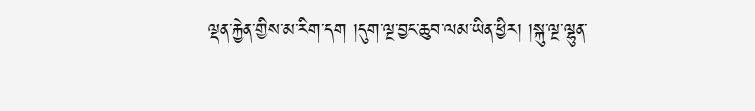ལྡན་རྐྱེན་གྱིས་མ་རིག་དག །དུག་ལྔ་བྱང་ཆུབ་ལམ་ཡིན་ཕྱིར། །སྐུ་ལྔ་ལྷུན་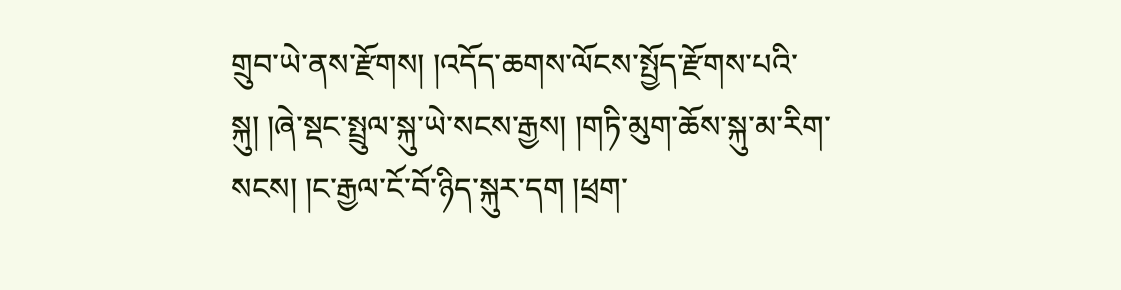གྲུབ་ཡེ་ནས་རྫོགས། །འདོད་ཆགས་ལོངས་སྤྱོད་རྫོགས་པའི་སྐུ། །ཞེ་སྡང་སྤྲུལ་སྐུ་ཡེ་སངས་རྒྱས། །གཏི་མུག་ཆོས་སྐུ་མ་རིག་སངས། །ང་རྒྱལ་ངོ་བོ་ཉིད་སྐུར་དག །ཕྲག་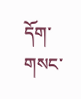དོག་གསང་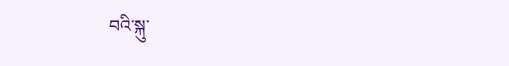བའི་སྐུ་